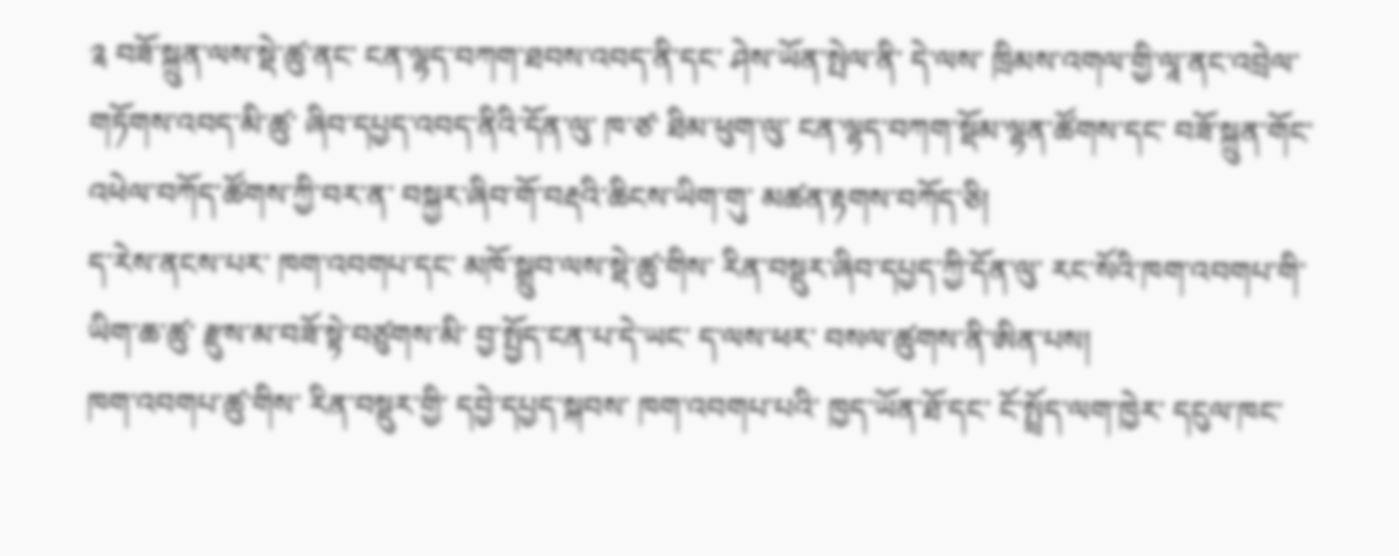༉ བཟོ་སྐྲུན་ལས་སྡེ་ཚུ་ནང་ ངན་ལྷད་བཀག་ཐབས་འབད་ནི་དང་ ཤེས་ཡོན་སྤེལ་ནི་ དེ་ལས་ ཁྲིམས་འགལ་གྱི་ལཱ་ནང་འབྲེལ་གཏོགས་འབད་མི་ཚུ་ ཞིབ་དཔྱད་འབད་ནིའི་དོན་ལུ་ ཁ་ཙ་ ཐིམ་ཕུག་ལུ་ ངན་ལྷད་བཀག་སྡོམ་ལྷན་ཚོགས་དང་ བཟོ་སྐྲུན་གོང་འཕེལ་བཀོད་ཚོགས་ཀྱི་བར་ན་ བསྐྱར་ཞིབ་གོ་བརྡའི་ཆིངས་ཡིག་གུ་ མཚན་རྟགས་བཀོད་ཅི།
ད་རེས་ནངས་པར་ ཁག་འབགཔ་དང་ མཁོ་སྒྲུབ་ལས་སྡེ་ཚུ་གིས་ རིན་བསྡུར་ཞིབ་དཔྱད་ཀྱི་དོན་ལུ་ རང་སོའི་ཁག་འབགཔ་གི་ ཡིག་ཆ་ཚུ་ རྫུས་མ་བཟོ་སྟེ་བཙུགས་མི་ བྱ་སྤྱོད་ངན་པ་དེ་ཡང་ ད་ལས་ཕར་ བསལ་ཚུགས་ནི་ཨིན་པས།
ཁག་འབགཔ་ཚུ་གིས་ རིན་བསྡུར་གྱི་ དབྱེ་དཔྱད་སྐབས་ ཁག་འབགཔ་པའི་ ཁྱད་ཡོན་ཐོ་དང་ ངོ་སྤྲོད་ལག་ཁྱེར་ དངུལ་ཁང་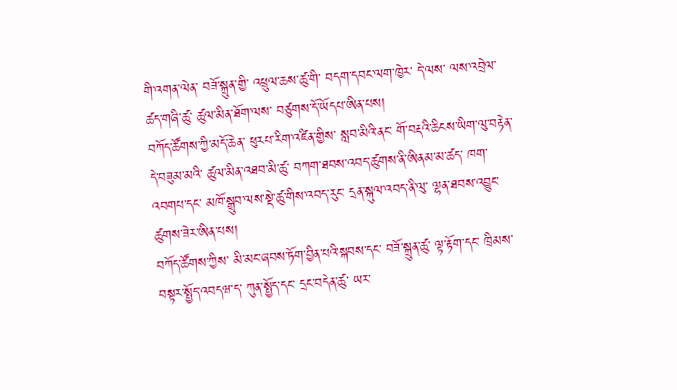གི་འགན་ལེན་ བཟོ་སྐྲུན་གྱི་ འཕྲུལ་ཆས་ཚུ་གི་ བདག་དབང་ལག་ཁྱེར་ དེ་ལས་ ལས་འབྲེལ་ཚད་གཞི་ཚུ་ ཚུལ་མིན་ཐོག་ལས་ བཙུགས་དོ་ཡོདཔ་ཨིན་པས།
བཀོད་ཚོགས་ཀྱི་མདོ་ཆེན་ ཕུརཔ་རིག་འཛིན་གྱིས་ སླབ་མིའི་ནང་ གོ་བརྡའི་ཆིངས་ཡིག་ལུ་བརྟེན་ དེ་བཟུམ་མའི་ ཚུལ་མིན་འཐབ་མི་ཚུ་ བཀག་ཐབས་འབད་ཚུགས་ནི་ཨིནམ་མ་ཚད་ ཁག་འབགཔ་དང་ མཁོ་སྒྲུབ་ལས་སྡེ་ཚུ་གིས་འབད་རུང་ དྲན་སྐུལ་འབད་ནི་ལུ་ ལྷན་ཐབས་འབྱུང་ཚུགས་ཟེར་ཨིན་པས།
བཀོད་ཚོགས་ཀྱིས་ མི་མང་ཞབས་ཏོག་བྱིན་པའི་སྐབས་དང་ བཟོ་སྐྲུན་ཚུ་ ལྟ་རྟོག་དང་ ཁྲིམས་བསྟར་སྤྱོད་འབདཝ་ད་ ཀུན་སྤྱོད་དང་ དྲང་བདེན་ཚུ་ ཡར་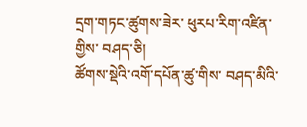དྲག་གཏང་ཚུགས་ཟེར་ ཕུརཔ་རིག་འཛིན་གྱིས་ བཤད་ཅི།
ཚོགས་སྡེའི་འགོ་དཔོན་ཚུ་གིས་ བཤད་མིའི་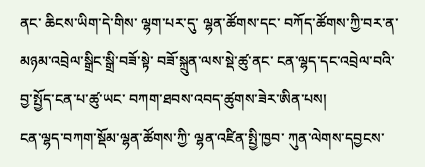ནང་ ཆིངས་ཡིག་དེ་གིས་ ལྷག་པར་དུ་ ལྷན་ཚོགས་དང་ བཀོད་ཚོགས་ཀྱི་བར་ན་ མཉམ་འབྲེལ་སྒྲིང་སྒྲི་བཟོ་སྟེ་ བཟོ་སྐྲུན་ལས་སྡེ་ཚུ་ནང་ ངན་ལྷད་དང་འབྲེལ་བའི་ བྱ་སྤྱོད་ངན་པ་ཚུ་ཡང་ བཀག་ཐབས་འབད་ཚུགས་ཟེར་ཨིན་པས།
ངན་ལྷད་བཀག་སྡོམ་ལྷན་ཚོགས་ཀྱི་ ལྷན་འཛིན་སྤྱི་ཁྱབ་ ཀུན་ལེགས་དབྱངས་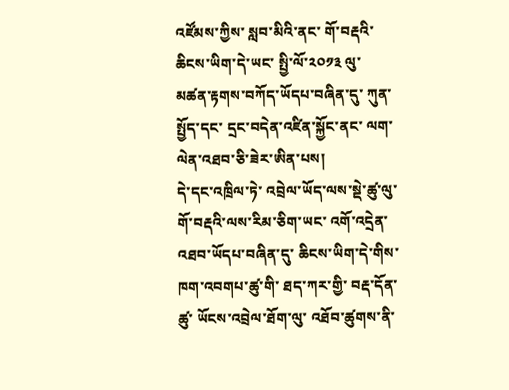འཛོམས་ཀྱིས་ སླབ་མིའི་ནང་ གོ་བརྡའི་ཆིངས་ཡིག་དེ་ཡང་ སྤྱི་ལོ་༢༠༡༣ ལུ་ མཚན་རྟགས་བཀོད་ཡོདཔ་བཞིན་དུ་ ཀུན་སྤྱོད་དང་ དྲང་བདེན་འཛིན་སྐྱོང་ནང་ ལག་ལེན་འཐབ་ཅི་ཟེར་ཨིན་པས།
དེ་དང་འཁྲིལ་ཏེ་ འབྲེལ་ཡོད་ལས་སྡེ་ཚུ་ལུ་ གོ་བརྡའི་ལས་རིམ་ཅིག་ཡང་ འགོ་འདྲེན་འཐབ་ཡོདཔ་བཞིན་དུ་ ཆིངས་ཡིག་དེ་གིས་ ཁག་འབགཔ་ཚུ་གི་ ཐད་ཀར་གྱི་ བརྡ་དོན་ཚུ་ ཡོངས་འབྲེལ་ཐོག་ལུ་ འཐོབ་ཚུགས་ནི་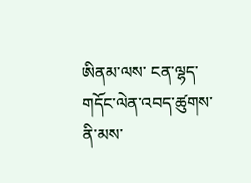ཨིནམ་ལས་ ངན་ལྷད་གདོང་ལེན་འབད་ཚུགས་ནི་མས་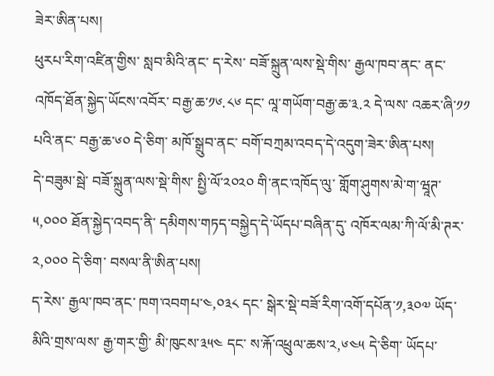ཟེར་ཨིན་པས།
ཕུརཔ་རིག་འཛིན་གྱིས་ སླབ་མིའི་ནང་ ད་རེས་ བཟོ་སྐྲུན་ལས་སྡེ་གིས་ རྒྱལ་ཁབ་ནང་ ནང་འཁོད་ཐོན་སྐྱེད་ཡོངས་འབོར་ བརྒྱ་ཆ་༡༦.༨༦ དང་ ལཱ་གཡོག་བརྒྱ་ཆ་༣.༢ དེ་ལས་ འཆར་ཞི་༡༡ པའི་ནང་ བརྒྱ་ཆ་༦༠ དེ་ཅིག་ མཁོ་སྒྲུབ་ནང་ བགོ་བཀྲམ་འབད་དེ་འདུག་ཟེར་ཨིན་པས།
དེ་བཟུམ་སྦེ་ བཟོ་སྐྲུན་ལས་སྡེ་གིས་ སྤྱི་ལོ་༢༠༢༠ གི་ནང་འཁོད་ལུ་ གློག་ཤུགས་མེ་ག་ཝཱཊ་༥,༠༠༠ ཐོན་སྐྱེད་འབད་ནི་ དམིགས་གཏད་བསྐྱེད་དེ་ཡོདཔ་བཞིན་དུ་ འཁོར་ལམ་ཀི་ལོ་མི་ཊར་༢,༠༠༠ དེ་ཅིག་ བསལ་ནི་ཨིན་པས།
ད་རེས་ རྒྱལ་ཁབ་ནང་ ཁག་འབགཔ་༤,༠༣༨ དང་ སྒེར་སྡེ་བཟོ་རིག་འགོ་དཔོན་༡,༣༠༧ ཡོད་མིའི་གྲས་ལས་ རྒྱ་གར་གྱི་ མི་ཁུངས་༣༥༤ དང་ ས་རྐོ་འཕྲུལ་ཆས་༢,༦༤༥ དེ་ཅིག་ ཡོདཔ་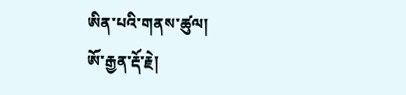ཨིན་པའི་གནས་ཚུལ།
ཨོ་རྒྱན་རྡོ་རྗེ།